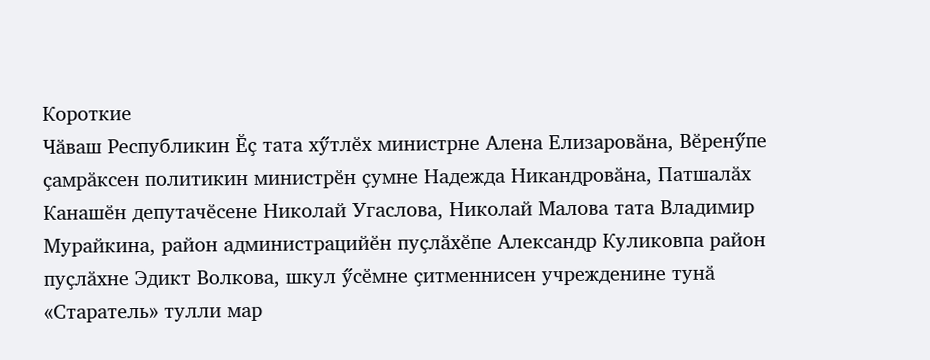Короткие
Чӑваш Республикин Ӗҫ тата хӳтлӗх министрне Алена Елизаровӑна, Вӗренӳпе ҫамрӑксен политикин министрӗн ҫумне Надежда Никандровӑна, Патшалӑх Канашӗн депутачӗсене Николай Угаслова, Николай Малова тата Владимир Мурайкина, район администрацийӗн пуҫлӑхӗпе Александр Куликовпа район пуҫлӑхне Эдикт Волкова, шкул ӳсӗмне ҫитменнисен учрежденине тунӑ «Старатель» тулли мар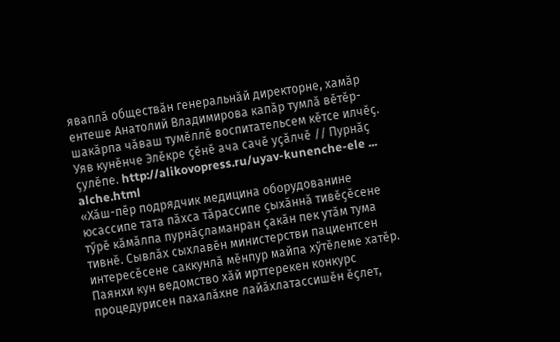яваплӑ обществӑн генеральнӑй директорне, хамӑр ентеше Анатолий Владимирова капӑр тумлӑ вӗтӗр-шакӑрпа чӑваш тумӗллӗ воспитательсем кӗтсе илчӗҫ.
Уяв кунӗнче Элӗкре ҫӗнӗ ача сачӗ уҫӑлчӗ // Пурнӑҫ ҫулӗпе. http://alikovopress.ru/uyav-kunenche-ele ... alche.html
«Хӑш-пӗр подрядчик медицина оборудованине юсассипе тата пӑхса тӑрассипе ҫыхӑннӑ тивӗҫӗсене тӳрӗ кӑмӑлпа пурнӑҫламанран ҫакӑн пек утӑм тума тивнӗ. Сывлӑх сыхлавӗн министерстви пациентсен интересӗсене саккунлӑ мӗнпур майпа хӳтӗлеме хатӗр. Паянхи кун ведомство хӑй ирттерекен конкурс процедурисен пахалӑхне лайӑхлатассишӗн ӗҫлет,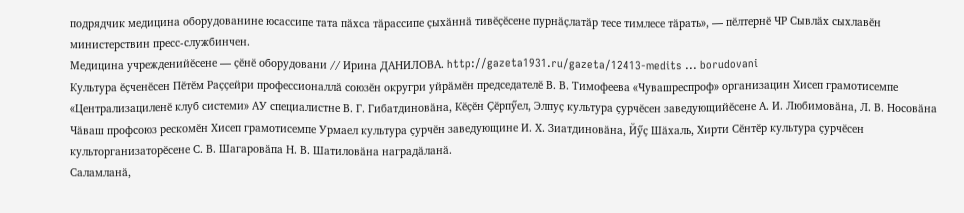подрядчик медицина оборудованине юсассипе тата пӑхса тӑрассипе ҫыхӑннӑ тивӗҫӗсене пурнӑҫлатӑр тесе тимлесе тӑрать», — пӗлтернӗ ЧР Сывлӑх сыхлавӗн министерствин пресс-службинчен.
Медицина учрежденийӗсене — ҫӗнӗ оборудовани // Ирина ДАНИЛОВА. http://gazeta1931.ru/gazeta/12413-medits ... borudovani
Культура ӗҫченӗсен Пӗтӗм Раҫҫейри профессионаллӑ союзӗн округри уйрӑмӗн председателӗ В. В. Тимофеева «Чувашреспроф» организацин Хисеп грамотисемпе «Централизациленӗ клуб системи» АУ специалистне В. Г. Гибатдиновӑна, Кӗҫӗн Ҫӗрпӳел, Элпуҫ культура ҫурчӗсен заведующийӗсене А. И. Любимовӑна, Л. В. Носовӑна Чӑваш профсоюз рескомӗн Хисеп грамотисемпе Урмаел культура ҫурчӗн заведующине И. Х. Зиатдиновӑна, Йӳҫ Шӑхаль, Хирти Сӗнтӗр культура ҫурчӗсен культорганизаторӗсене С. В. Шагаровӑпа Н. В. Шатиловӑна наградӑланӑ.
Саламланӑ,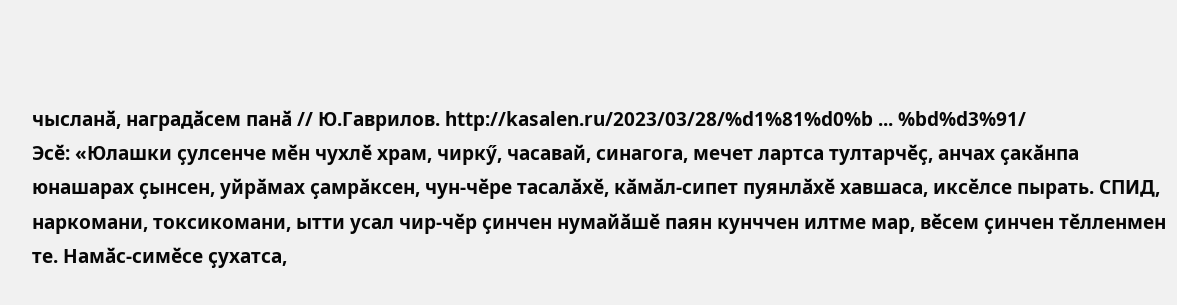чысланӑ, наградӑсем панӑ // Ю.Гаврилов. http://kasalen.ru/2023/03/28/%d1%81%d0%b ... %bd%d3%91/
Эсӗ: «Юлашки ҫулсенче мӗн чухлӗ храм, чиркӳ, часавай, синагога, мечет лартса тултарчӗҫ, анчах ҫакӑнпа юнашарах ҫынсен, уйрӑмах ҫамрӑксен, чун-чӗре тасалӑхӗ, кӑмӑл-сипет пуянлӑхӗ хавшаса, иксӗлсе пырать. СПИД, наркомани, токсикомани, ытти усал чир-чӗр ҫинчен нумайӑшӗ паян кунччен илтме мар, вӗсем ҫинчен тӗлленмен те. Намӑс-симӗсе ҫухатса,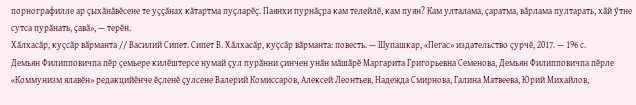порнографилле ар ҫыхӑнӑвӗсене те уҫҫӑнах кӑтартма пуҫларӗҫ. Паянхи пурнӑҫра кам телейлӗ, кам пуян? Кам улталама, ҫаратма, вӑрлама пултарать, хӑй ӳтне сутса пурӑнать, ҫавӑ», — терӗн.
Хӑлхасӑр, куҫсӑр вӑрманта // Василий Сипет. Сипет В. Хӑлхасӑр, куҫсӑр вӑрманта: повесть. — Шупашкар, «Пегас» издательство ҫурчӗ, 2017. — 196 с.
Демьян Филипповичпа пӗр ҫемьере килӗштерсе нумай ҫул пурӑнни ҫинчен унӑн мӑшӑрӗ Маргарита Григорьевна Семенова, Демьян Филипповичпа пӗрле «Коммунизм ялавӗн» редакцийӗнче ӗҫленӗ ҫулсене Валерий Комиссаров, Алексей Леонтьев, Надежда Смирнова, Галина Матвеева, Юрий Михайлов,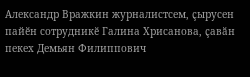Александр Вражкин журналистсем, ҫырусен пайӗн сотрудникӗ Галина Хрисанова, ҫавӑн пекех Демьян Филиппович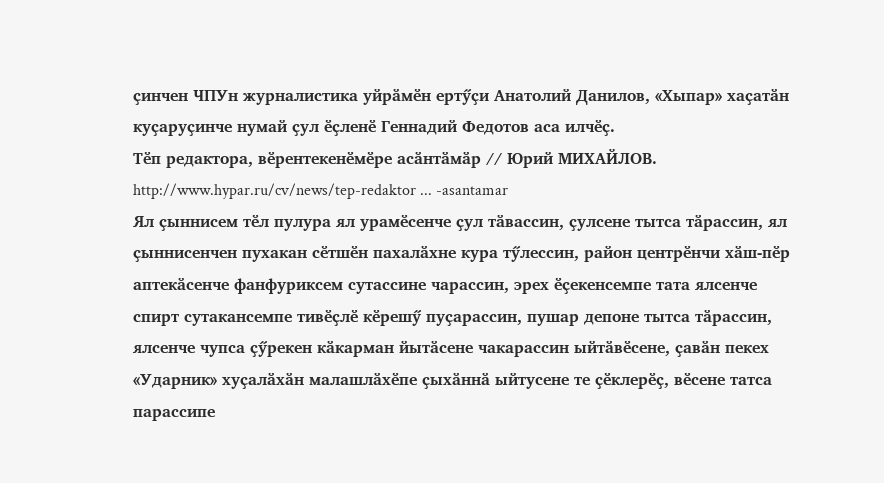ҫинчен ЧПУн журналистика уйрӑмӗн ертӳҫи Анатолий Данилов, «Хыпар» хаҫатӑн куҫаруҫинче нумай ҫул ӗҫленӗ Геннадий Федотов аса илчӗҫ.
Тӗп редактора, вӗрентекенӗмӗре асӑнтӑмӑр // Юрий МИХАЙЛОВ. http://www.hypar.ru/cv/news/tep-redaktor ... -asantamar
Ял ҫыннисем тӗл пулура ял урамӗсенче ҫул тӑвассин, ҫулсене тытса тӑрассин, ял ҫыннисенчен пухакан сӗтшӗн пахалӑхне кура тӳлессин, район центрӗнчи хӑш-пӗр аптекӑсенче фанфуриксем сутассине чарассин, эрех ӗҫекенсемпе тата ялсенче спирт сутакансемпе тивӗҫлӗ кӗрешӳ пуҫарассин, пушар депоне тытса тӑрассин, ялсенче чупса ҫӳрекен кӑкарман йытӑсене чакарассин ыйтӑвӗсене, ҫавӑн пекех «Ударник» хуҫалӑхӑн малашлӑхӗпе ҫыхӑннӑ ыйтусене те ҫӗклерӗҫ, вӗсене татса парассипе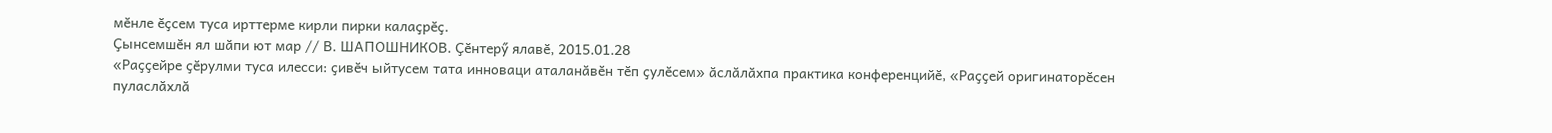мӗнле ӗҫсем туса ирттерме кирли пирки калаҫрӗҫ.
Ҫынсемшӗн ял шӑпи ют мар // В. ШАПОШНИКОВ. Ҫӗнтерӳ ялавӗ, 2015.01.28
«Раҫҫейре ҫӗрулми туса илесси: ҫивӗч ыйтусем тата инноваци аталанӑвӗн тӗп ҫулӗсем» ӑслӑлӑхпа практика конференцийӗ, «Раҫҫей оригинаторӗсен пуласлӑхлӑ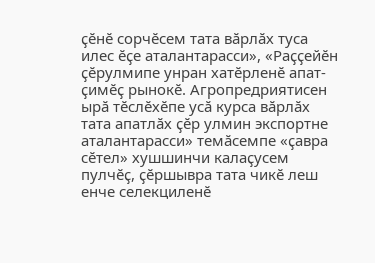ҫӗнӗ сорчӗсем тата вӑрлӑх туса илес ӗҫе аталантарасси», «Раҫҫейӗн ҫӗрулмипе унран хатӗрленӗ апат-ҫимӗҫ рынокӗ. Агропредриятисен ырӑ тӗслӗхӗпе усӑ курса вӑрлӑх тата апатлӑх ҫӗр улмин экспортне аталантарасси» темӑсемпе «ҫавра сӗтел» хушшинчи калаҫусем пулчӗҫ, ҫӗршывра тата чикӗ леш енче селекциленӗ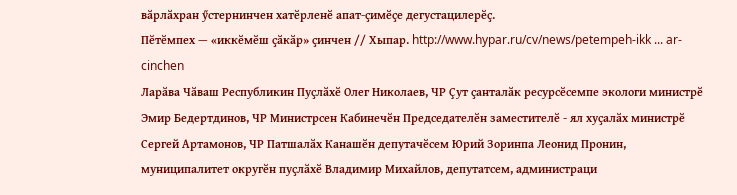вӑрлӑхран ӳстернинчен хатӗрленӗ апат-ҫимӗҫе дегустацилерӗҫ.
Пӗтӗмпех — «иккӗмӗш ҫӑкӑр» ҫинчен // Хыпар. http://www.hypar.ru/cv/news/petempeh-ikk ... ar-cinchen
Ларӑва Чӑваш Республикин Пуҫлӑхӗ Олег Николаев, ЧР Ҫут ҫанталӑк ресурсӗсемпе экологи министрӗ Эмир Бедертдинов, ЧР Министрсен Кабинечӗн Председателӗн заместителӗ - ял хуҫалӑх министрӗ Сергей Артамонов, ЧР Патшалӑх Канашӗн депутачӗсем Юрий Зоринпа Леонид Пронин, муниципалитет округӗн пуҫлӑхӗ Владимир Михайлов, депутатсем, администраци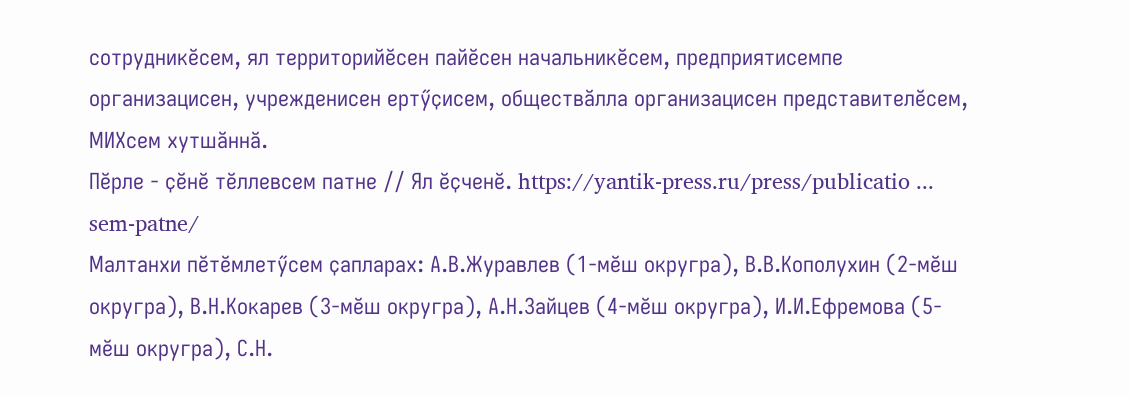сотрудникӗсем, ял территорийӗсен пайӗсен начальникӗсем, предприятисемпе организацисен, учрежденисен ертӳҫисем, обществӑлла организацисен представителӗсем, МИХсем хутшӑннӑ.
Пӗрле - ҫӗнӗ тӗллевсем патне // Ял ӗҫченӗ. https://yantik-press.ru/press/publicatio ... sem-patne/
Малтанхи пӗтӗмлетӳсем ҫапларах: А.В.Журавлев (1-мӗш округра), В.В.Кополухин (2-мӗш округра), В.Н.Кокарев (3-мӗш округра), А.Н.Зайцев (4-мӗш округра), И.И.Ефремова (5-мӗш округра), С.Н.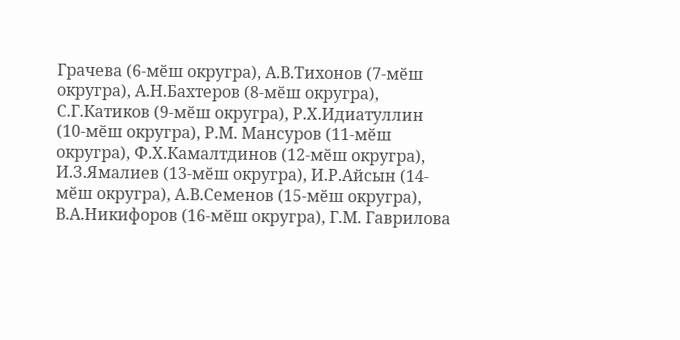Грачева (6-мӗш округра), А.В.Тихонов (7-мӗш округра), А.Н.Бахтеров (8-мӗш округра), С.Г.Катиков (9-мӗш округра), Р.Х.Идиатуллин (10-мӗш округра), Р.М. Мансуров (11-мӗш округра), Ф.Х.Камалтдинов (12-мӗш округра), И.З.Ямалиев (13-мӗш округра), И.Р.Айсын (14-мӗш округра), А.В.Семенов (15-мӗш округра), В.А.Никифоров (16-мӗш округра), Г.М. Гаврилова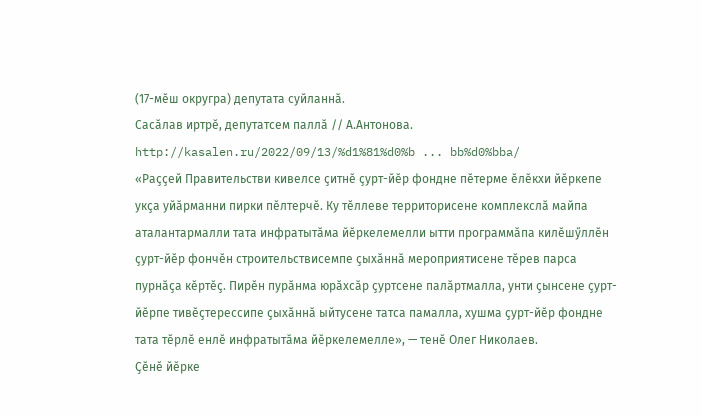(17-мӗш округра) депутата суйланнӑ.
Сасӑлав иртрӗ, депутатсем паллӑ // А.Антонова. http://kasalen.ru/2022/09/13/%d1%81%d0%b ... bb%d0%bba/
«Раҫҫей Правительстви кивелсе ҫитнӗ ҫурт-йӗр фондне пӗтерме ӗлӗкхи йӗркепе укҫа уйӑрманни пирки пӗлтерчӗ. Ку тӗллеве территорисене комплекслӑ майпа аталантармалли тата инфратытӑма йӗркелемелли ытти программӑпа килӗшӳллӗн ҫурт-йӗр фончӗн строительствисемпе ҫыхӑннӑ мероприятисене тӗрев парса пурнӑҫа кӗртӗҫ. Пирӗн пурӑнма юрӑхсӑр ҫуртсене палӑртмалла, унти ҫынсене ҫурт-йӗрпе тивӗҫтерессипе ҫыхӑннӑ ыйтусене татса памалла, хушма ҫурт-йӗр фондне тата тӗрлӗ енлӗ инфратытӑма йӗркелемелле», — тенӗ Олег Николаев.
Ҫӗнӗ йӗрке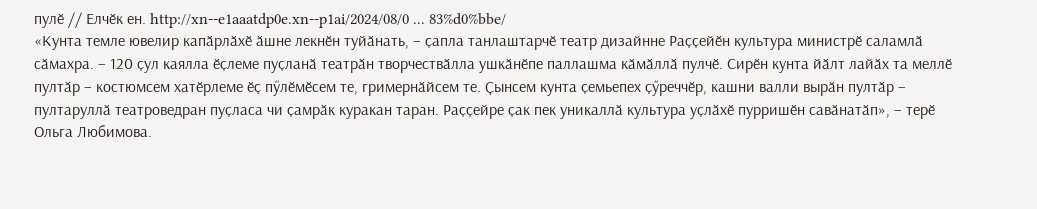пулӗ // Елчӗк ен. http://xn--e1aaatdp0e.xn--p1ai/2024/08/0 ... 83%d0%bbe/
«Кунта темле ювелир капӑрлӑхӗ ӑшне лекнӗн туйӑнать, – ҫапла танлаштарчӗ театр дизайнне Раҫҫейӗн культура министрӗ саламлӑ сӑмахра. – 120 ҫул каялла ӗҫлеме пуҫланӑ театрӑн творчествӑлла ушкӑнӗпе паллашма кӑмӑллӑ пулчӗ. Сирӗн кунта йӑлт лайӑх та меллӗ пултӑр – костюмсем хатӗрлеме ӗҫ пӳлӗмӗсем те, гримернӑйсем те. Ҫынсем кунта ҫемьепех ҫӳреччӗр, кашни валли вырӑн пултӑр – пултаруллӑ театроведран пуҫласа чи ҫамрӑк куракан таран. Раҫҫейре ҫак пек уникаллӑ культура уҫлӑхӗ пурришӗн савӑнатӑп», – терӗ Ольга Любимова.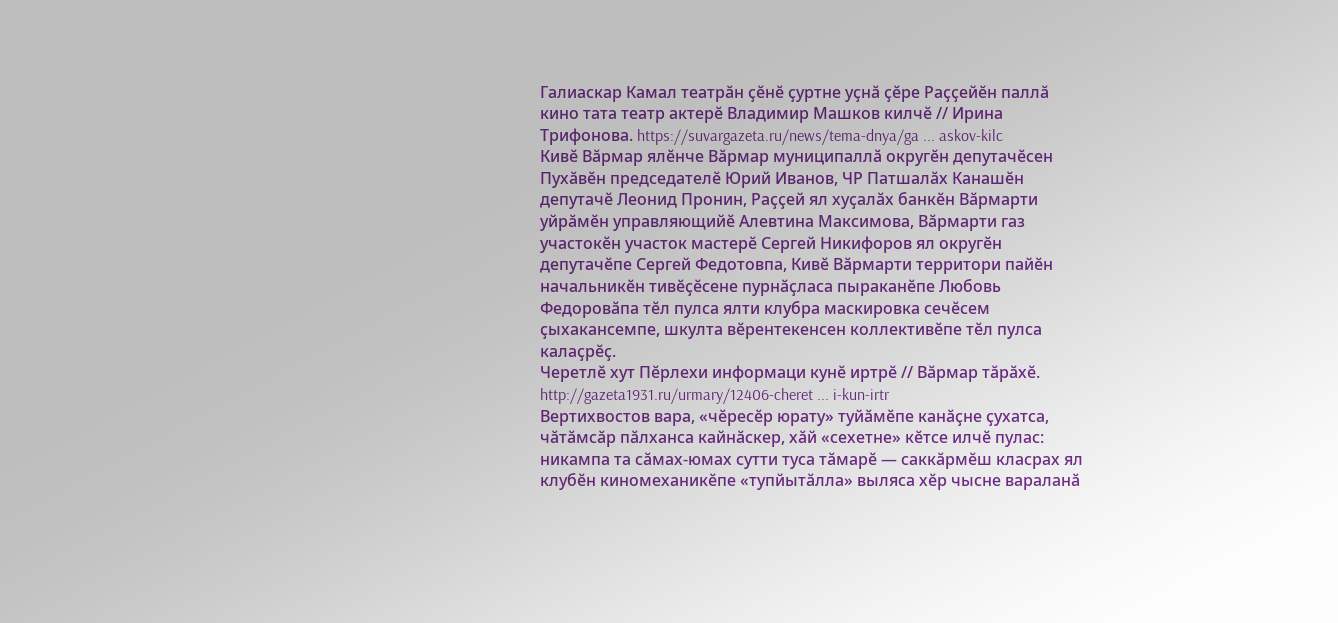Галиаскар Камал театрӑн ҫӗнӗ ҫуртне уҫнӑ ҫӗре Раҫҫейӗн паллӑ кино тата театр актерӗ Владимир Машков килчӗ // Ирина Трифонова. https://suvargazeta.ru/news/tema-dnya/ga ... askov-kilc
Кивӗ Вӑрмар ялӗнче Вӑрмар муниципаллӑ округӗн депутачӗсен Пухӑвӗн председателӗ Юрий Иванов, ЧР Патшалӑх Канашӗн депутачӗ Леонид Пронин, Раҫҫей ял хуҫалӑх банкӗн Вӑрмарти уйрӑмӗн управляющийӗ Алевтина Максимова, Вӑрмарти газ участокӗн участок мастерӗ Сергей Никифоров ял округӗн депутачӗпе Сергей Федотовпа, Кивӗ Вӑрмарти территори пайӗн начальникӗн тивӗҫӗсене пурнӑҫласа пыраканӗпе Любовь Федоровӑпа тӗл пулса ялти клубра маскировка сечӗсем ҫыхакансемпе, шкулта вӗрентекенсен коллективӗпе тӗл пулса калаҫрӗҫ.
Черетлӗ хут Пӗрлехи информаци кунӗ иртрӗ // Вӑрмар тӑрӑхӗ. http://gazeta1931.ru/urmary/12406-cheret ... i-kun-irtr
Вертихвостов вара, «чӗресӗр юрату» туйӑмӗпе канӑҫне ҫухатса, чӑтӑмсӑр пӑлханса кайнӑскер, хӑй «сехетне» кӗтсе илчӗ пулас: никампа та сӑмах-юмах сутти туса тӑмарӗ — саккӑрмӗш класрах ял клубӗн киномеханикӗпе «тупйытӑлла» выляса хӗр чысне вараланӑ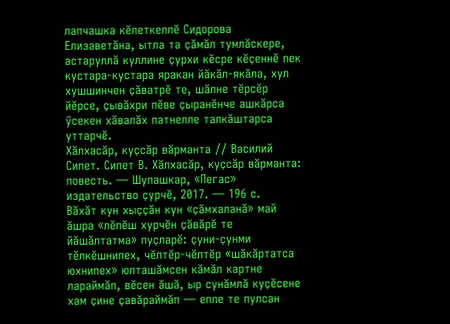лапчашка кӗлеткеллӗ Сидорова Елизаветӑна, ытла та ҫӑмӑл тумлӑскере, астаруллӑ куллине ҫурхи кӗсре кӗҫеннӗ пек кустара-кустара яракан йӑкӑл-якӑла, хул хушшинчен ҫӑватрӗ те, шӑлне тӗрсӗр йӗрсе, ҫывӑхри пӗве ҫыранӗнче ашкӑрса ӳсекен хӑвалӑх патнелле талкӑштарса уттарчӗ.
Хӑлхасӑр, куҫсӑр вӑрманта // Василий Сипет. Сипет В. Хӑлхасӑр, куҫсӑр вӑрманта: повесть. — Шупашкар, «Пегас» издательство ҫурчӗ, 2017. — 196 с.
Вӑхӑт кун хыҫҫӑн кун «ҫӑмхаланӑ» май ӑшра «лӗпӗш хурчӗн ҫӑвӑрӗ те йӑшӑлтатма» пуҫларӗ: ҫуни-ҫунми тӗлкӗшнипех, чӗлтӗр-чӗлтӗр «шӑкӑртатса юхнипех» юлташӑмсен кӑмӑл картне лараймӑп, вӗсен ӑшӑ, ыр сунӑмлӑ куҫӗсене хам ҫине ҫавӑраймӑп — епле те пулсан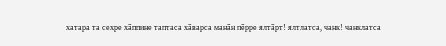хатара та сехре хӑппине таптаса хӑварса манӑн пӗрре ялтӑрт! ялтлатса, чанк! чанклатса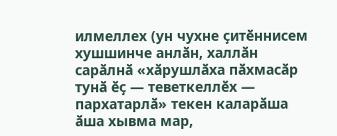илмеллех (ун чухне ҫитӗннисем хушшинче анлӑн, халлӑн сарӑлнӑ «хӑрушлӑха пӑхмасӑр тунӑ ӗҫ — теветкеллӗх — пархатарлӑ» текен каларӑша ӑша хывма мар,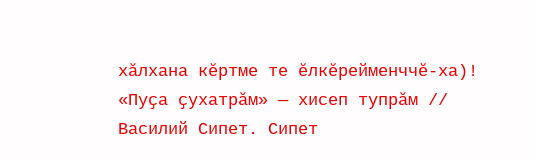хӑлхана кӗртме те ӗлкӗрейменччӗ-ха)!
«Пуҫа ҫухатрӑм» — хисеп тупрӑм // Василий Сипет. Сипет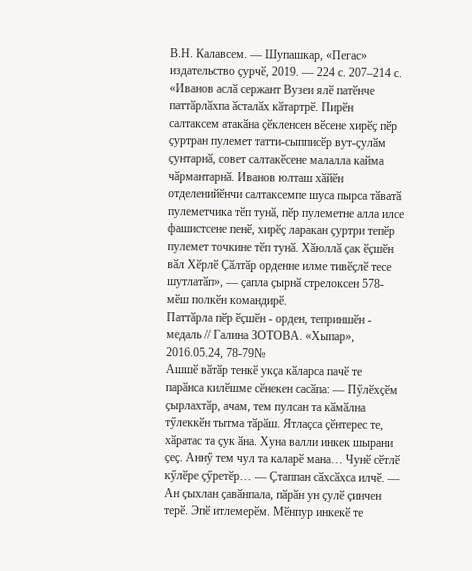В.Н. Калавсем. — Шупашкар, «Пегас» издательство ҫурчӗ, 2019. — 224 с. 207–214 с.
«Иванов аслӑ сержант Вузеи ялӗ патӗнче паттӑрлӑхпа ӑсталӑх кӑтартрӗ. Пирӗн салтаксем атакӑна ҫӗкленсен вӗсене хирӗҫ пӗр ҫуртран пулемет татти-сыпписӗр вут-ҫулӑм ҫунтарнӑ, совет салтакӗсене малалла кайма чӑрмантарнӑ. Иванов юлташ хӑйӗн отделенийӗнчи салтаксемпе шуса пырса тӑватӑ пулеметчика тӗп тунӑ, пӗр пулеметне алла илсе фашистсене пенӗ, хирӗҫ ларакан ҫуртри тепӗр пулемет точкине тӗп тунӑ. Хӑюллӑ ҫак ӗҫшӗн вӑл Хӗрлӗ Ҫӑлтӑр орденне илме тивӗҫлӗ тесе шутлатӑп», — ҫапла ҫырнӑ стрелоксен 578-мӗш полкӗн командирӗ.
Паттӑрла пӗр ӗҫшӗн - орден, теприншӗн - медаль // Галина ЗОТОВА. «Хыпар», 2016.05.24, 78-79№
Ашшӗ вӑтӑр тенкӗ укҫа кӑларса пачӗ те парӑнса килӗшме сӗнекен сасӑпа: — Пӳлӗхҫӗм ҫырлахтӑр, ачам, тем пулсан та кӑмӑлна тӳлеккӗн тытма тӑрӑш. Ятлаҫса ҫӗнтерес те, хӑратас та ҫук ӑна. Хуна валли инкек шырани ҫеҫ. Аннӳ тем чул та каларӗ мана… Чунӗ сӗтлӗ кӳлӗре ҫӳретӗр… — Ҫтаппан сӑхсӑхса илчӗ. — Ан ҫыхлан ҫавӑнпала, пӑрӑн ун ҫулӗ ҫинчен терӗ. Эпӗ итлемерӗм. Мӗнпур инкекӗ те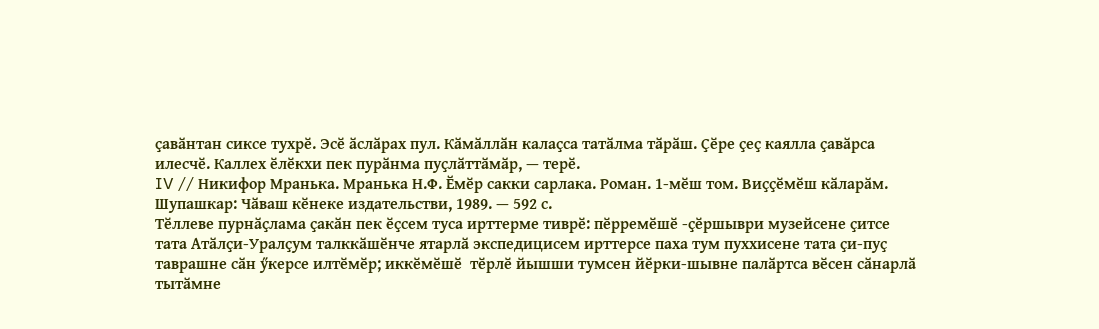ҫавӑнтан сиксе тухрӗ. Эсӗ ӑслӑрах пул. Кӑмӑллӑн калаҫса татӑлма тӑрӑш. Ҫӗре ҫеҫ каялла ҫавӑрса илесчӗ. Каллех ӗлӗкхи пек пурӑнма пуҫлӑттӑмӑр, — терӗ.
IV // Никифор Мранька. Мранька Н.Ф. Ӗмӗр сакки сарлака. Роман. 1-мӗш том. Виҫҫӗмӗш кӑларӑм. Шупашкар: Чӑваш кӗнеке издательстви, 1989. — 592 с.
Тӗллеве пурнӑҫлама ҫакӑн пек ӗҫсем туса ирттерме тиврӗ: пӗрремӗшӗ -ҫӗршыври музейсене ҫитсе тата Атӑлҫи-Уралҫум талккӑшӗнче ятарлӑ экспедицисем ирттерсе паха тум пуххисене тата ҫи-пуҫ таврашне сӑн ӳкерсе илтӗмӗр; иккӗмӗшӗ  тӗрлӗ йышши тумсен йӗрки-шывне палӑртса вӗсен сӑнарлӑ тытӑмне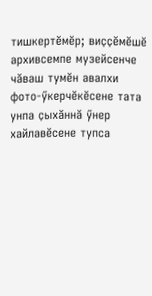тишкертӗмӗр; виҫҫӗмӗшӗ  архивсемпе музейсенче чӑваш тумӗн авалхи фото-ӳкерчӗкӗсене тата унпа ҫыхӑннӑ ӳнер хайлавӗсене тупса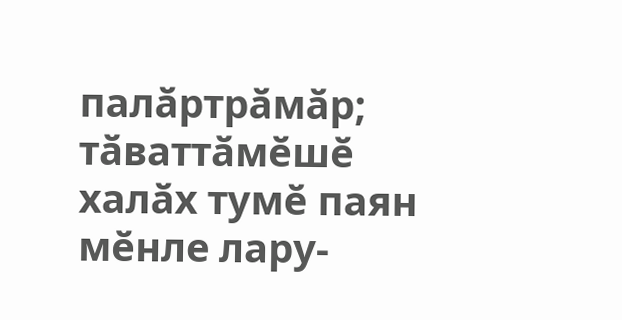палӑртрӑмӑр; тӑваттӑмӗшӗ  халӑх тумӗ паян мӗнле лару-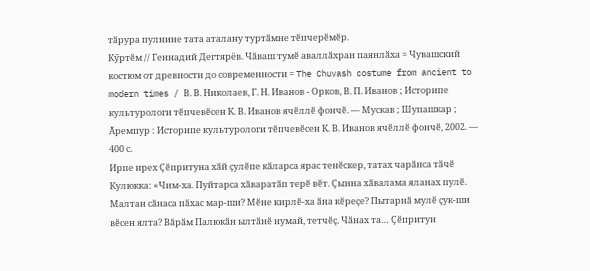тӑрура пулнине тата аталану туртӑмне тӗпчерӗмӗр.
Кӳртӗм // Геннадий Дегтярёв. Чӑваш тумӗ аваллӑхран паянлӑха = Чувашский костюм от древности до современности = The Chuvash costume from ancient to modern times / В. В. Николаев, Г. Н. Иванов - Орков, В. П. Иванов ; Историпе культурологи тӗпчевӗсен К. В. Иванов ячӗллӗ фончӗ. — Мускав ; Шупашкар ; Ӑремпур : Историпе культурологи тӗпчевӗсен К. В. Иванов ячӗллӗ фончӗ, 2002. — 400 с.
Ирпе ирех Ҫӗпритуна хӑй ҫулӗпе кӑларса ярас тенӗскер, татах чарӑнса тӑчӗ Кулюкка: «Чим-ха. Пуйтарса хӑваратӑп терӗ вӗт. Ҫынна хӑвалама яланах пулӗ. Малтан сӑнаса пӑхас мар-ши? Мӗне кирлӗ-ха ӑна кӗреҫе? Пытарнӑ мулӗ ҫук-ши вӗсен ялта? Вӑрӑм Палюкӑн ылтӑнӗ нумай, тетчӗҫ. Чӑнах та… Ҫӗпритун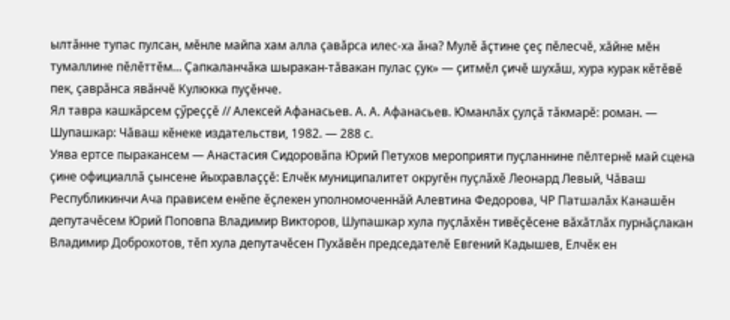ылтӑнне тупас пулсан, мӗнле майпа хам алла ҫавӑрса илес-ха ӑна? Мулӗ ӑҫтине ҫеҫ пӗлесчӗ, хӑйне мӗн тумаллине пӗлӗттӗм… Ҫапкаланчӑка шыракан-тӑвакан пулас ҫук» — ҫитмӗл ҫичӗ шухӑш, хура курак кӗтӗвӗ пек, ҫаврӑнса явӑнчӗ Кулюкка пуҫӗнче.
Ял тавра кашкӑрсем ҫӳреҫҫӗ // Алексей Афанасьев. А. А. Афанасьев. Юманлӑх ҫулҫӑ тӑкмарӗ: роман. — Шупашкар: Чӑваш кӗнеке издательстви, 1982. — 288 с.
Уява ертсе пыракансем — Анастасия Сидоровӑпа Юрий Петухов мероприяти пуҫланнине пӗлтернӗ май сцена ҫине официаллӑ ҫынсене йыхравлаҫҫӗ: Елчӗк муниципалитет округӗн пуҫлӑхӗ Леонард Левый, Чӑваш Республикинчи Ача прависем енӗпе ӗҫлекен уполномоченнӑй Алевтина Федорова, ЧР Патшалӑх Канашӗн депутачӗсем Юрий Поповпа Владимир Викторов, Шупашкар хула пуҫлӑхӗн тивӗҫӗсене вӑхӑтлӑх пурнӑҫлакан Владимир Доброхотов, тӗп хула депутачӗсен Пухӑвӗн председателӗ Евгений Кадышев, Елчӗк ен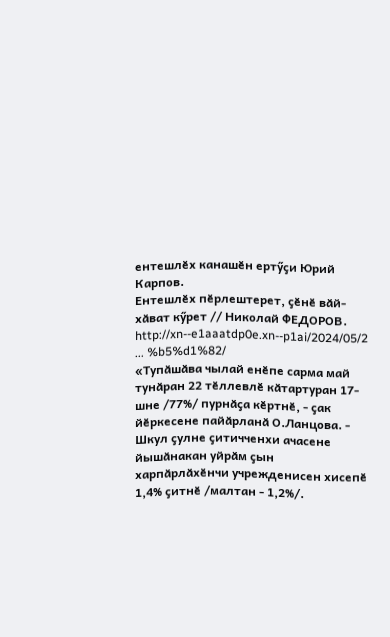ентешлӗх канашӗн ертӳҫи Юрий Карпов.
Ентешлӗх пӗрлештерет, ҫӗнӗ вӑй-хӑват кӳрет // Николай ФЕДОРОВ. http://xn--e1aaatdp0e.xn--p1ai/2024/05/2 ... %b5%d1%82/
«Тупӑшӑва чылай енӗпе сарма май тунӑран 22 тӗллевлӗ кӑтартуран 17-шне /77%/ пурнӑҫа кӗртнӗ, - ҫак йӗркесене пайӑрланӑ О.Ланцова. - Шкул ҫулне ҫитичченхи ачасене йышӑнакан уйрӑм ҫын харпӑрлӑхӗнчи учрежденисен хисепӗ 1,4% ҫитнӗ /малтан - 1,2%/.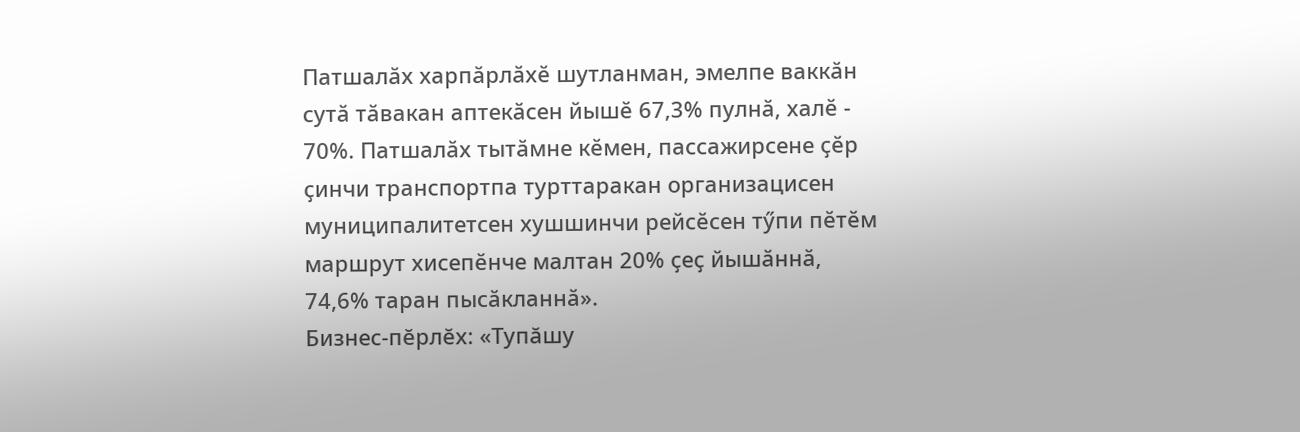Патшалӑх харпӑрлӑхӗ шутланман, эмелпе ваккӑн сутӑ тӑвакан аптекӑсен йышӗ 67,3% пулнӑ, халӗ - 70%. Патшалӑх тытӑмне кӗмен, пассажирсене ҫӗр ҫинчи транспортпа турттаракан организацисен муниципалитетсен хушшинчи рейсӗсен тӳпи пӗтӗм маршрут хисепӗнче малтан 20% ҫеҫ йышӑннӑ, 74,6% таран пысӑкланнӑ».
Бизнес-пĕрлĕх: «Тупăшу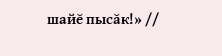шайĕ пысăк!» //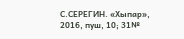С.СЕРЕГИН. «Хыпар», 2016, пуш, 10; 31№